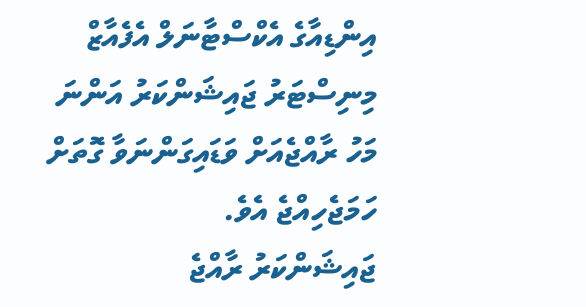އިންޑިއާގެ އެކްސްޓާނަލް އެފެއާޒް މިނިސްޓަރު ޖައިޝަންކަރު އަންނަ މަހު ރާއްޖެއަށް ވަޑައިގަންނަވާ ގޮތަށް ހަމަޖެހިއްޖެ އެވެ.
ޖައިޝަންކަރު ރާއްޖެ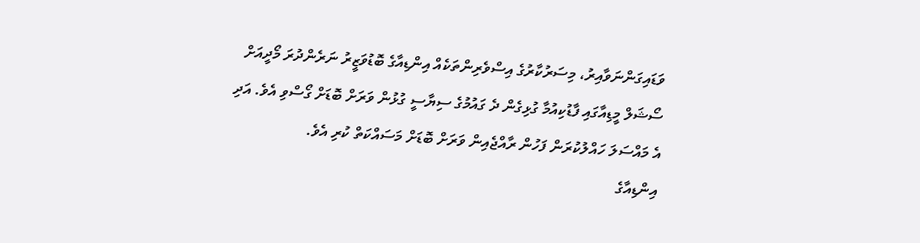ވަޑައިގަންނަވާއިރު، މިސަރުކާރުގެ އިސްވެރިންތަކެއް އިންޑިއާގެ ބޮޑުވަޒީރު ނަރެންދުރަ މޯދީއަށް ސޯޝަލް މީޑިއާގައި ފާޑުކިއުމާ ގުޅިގެން ދެ ގައުމުގެ ސިޔާސީ ގުޅުން ވަރަށް ބޮޑަށް ގޯސްވި އެވެ. އަދި އެ މައްސަލަ ހައްލުކުރަން ފަހުން ރާއްޖެއިން ވަރަށް ބޮޑަށް މަސައްކަތް ކުރި އެވެ.
އިންޑިއާގެ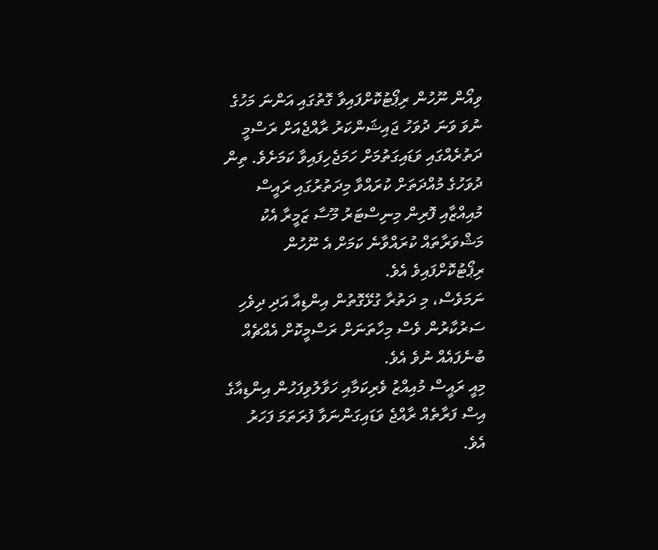ވިއޯން ނޫހުން ރިޕޯޓުކޮށްފައިވާ ގޮތުގައި އަންނަ މަހުގެ ނުވަ ވަނަ ދުވަހު ޖައިޝަންކަރު ރާއްޖެއަށް ރަސްމީ ދަތުރެއްގައި ވަޑައިގަތުމަށް ހަމަޖެހިފައިވާ ކަމަށެވެ. ތިން ދުވަހުގެ މުއްދަތަށް ކުރައްވާ މިދަތުރުގައި ރައީސް މުއިއްޒާއި ފޮރިން މިނިސްޓަރު މޫސާ ޒަމީރާ އެކު މަޝްވަރާތައް ކުރައްވާނެ ކަމަށް އެ ނޫހުން ރިޕޯޓުކޮށްފައިވެ އެވެ.
ނަމަވެސް، މި ދަތުރާ ގުޅޭގޮތުން އިންޑިއާ އަދި ދިވެހި ސަރުކާރުން ވެސް މިހާތަނަށް ރަސްމީކޮށް އެއްޗެއް ބުނެފައެއް ނުވެ އެވެ.
މިއީ ރައީސް މުއިއްޒު ވެރިކަމާއި ހަވާލުވިފަހުން އިންޑިއާގެ އިސް ފަރާތެއް ރާއްޖެ ވަޑައިގަންނަވާ ފުރަތަމަ ފަހަރު އެވެ.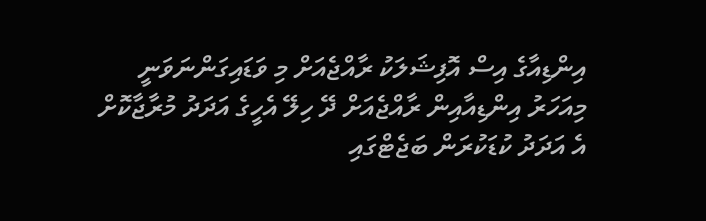އިންޑިއާގެ އިސް އޮފިޝަލަކު ރާއްޖެއަށް މި ވަޑައިގަންނަވަނީ މިއަހަރު އިންޑިއާއިން ރާއްޖެއަށް ދޭ ހިލޭ އެހީގެ އަދަދު މުރާޖާކޮށް އެ އަދަދު ކުޑަކުރަން ބަޖެޓްގައި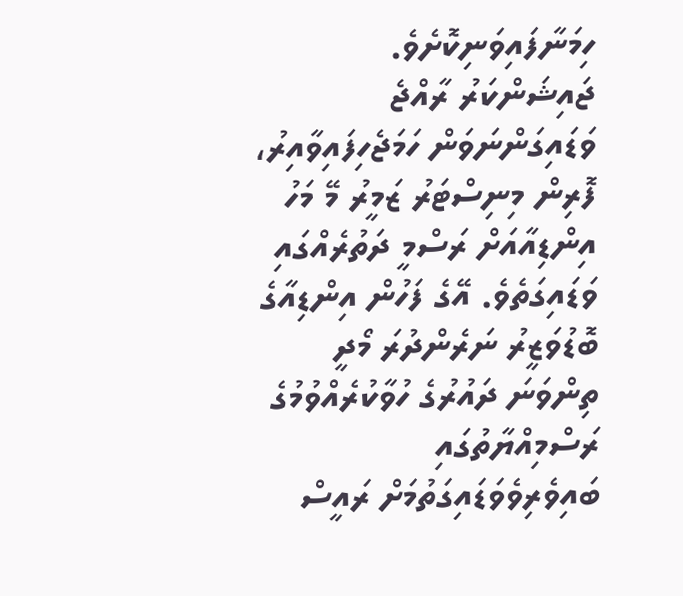ހިމަނާފައިވަނިކޮށެވެ.
ޖައިޝަންކަރު ރާއްޖެ ވަޑައިގަންނަވަން ހަމަޖެހިފައިވާއިރު، ފޮރިން މިނިސްޓަރު ޒަމީރު މޭ މަހު އިންޑިއާއަށް ރަސްމީ ދަތުރެއްގައި ވަޑައިގަތެވެ. އޭގެ ފަހުން އިންޑިއާގެ ބޮޑުވަޒީރު ނަރެންދުރަ މޯދީ ތިންވަނަ ދައުރުގެ ހުވާކުރެއްވުމުގެ ރަސްމިއްޔާތުގައި ބައިވެރިވެވަޑައިގަތުމަށް ރައީސް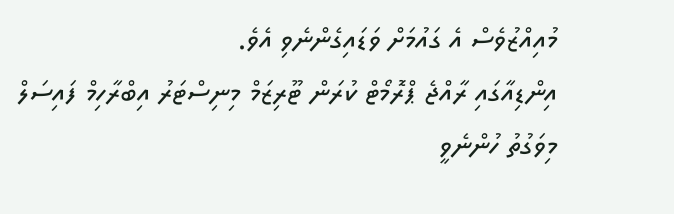މުއިއްޒުވެސް އެ ގައުމަށް ވަޑައިގެންނެވި އެވެ.
އިންޑިއާގައި ރާއްޖެ ޕްރޮމޯޓް ކުރަން ޓޫރިޒަމް މިނިސްޓަރު އިބްރާހިމް ފައިސަލް މިވަގުތު ހުންނެވީ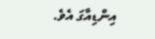އިންޑިއާގަ އެވެ.